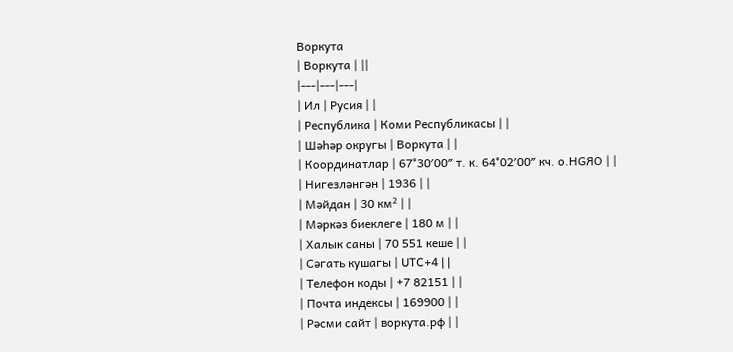Воркута
| Воркута | ||
|---|---|---|
| Ил | Русия | |
| Республика | Коми Республикасы | |
| Шәһәр округы | Воркута | |
| Координатлар | 67°30′00″ т. к. 64°02′00″ кч. о.HGЯO | |
| Нигезләнгән | 1936 | |
| Мәйдан | 30 км² | |
| Мәркәз биеклеге | 180 м | |
| Халык саны | 70 551 кеше | |
| Сәгать кушагы | UTC+4 | |
| Телефон коды | +7 82151 | |
| Почта индексы | 169900 | |
| Рәсми сайт | воркута.рф | |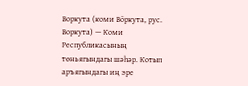Воркута (коми Вӧркута, рус. Воркута) — Коми Республикасының төньягындагы шәһәр. Котып аръягындагы иң эре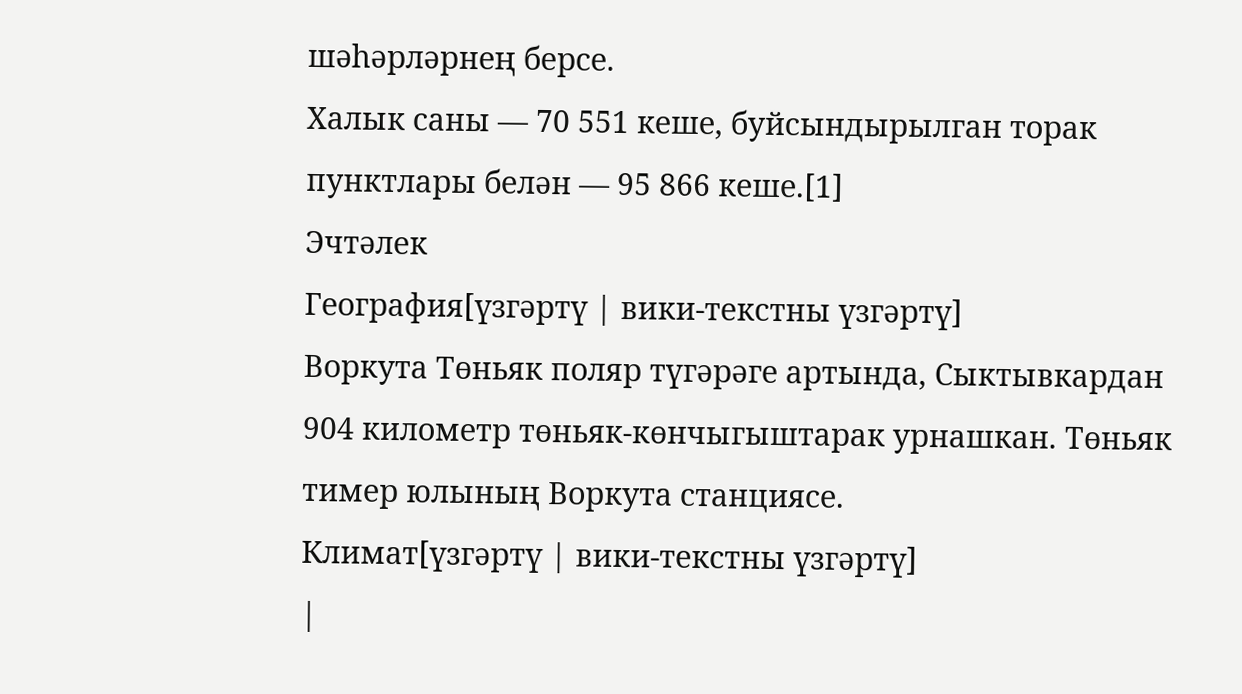шәһәрләрнең берсе.
Халык саны — 70 551 кеше, буйсындырылган торак пунктлары белән — 95 866 кеше.[1]
Эчтәлек
География[үзгәртү | вики-текстны үзгәртү]
Воркута Төньяк поляр түгәрәге артында, Сыктывкардан 904 километр төньяк-көнчыгыштарак урнашкан. Төньяк тимер юлының Воркута станциясе.
Климат[үзгәртү | вики-текстны үзгәртү]
|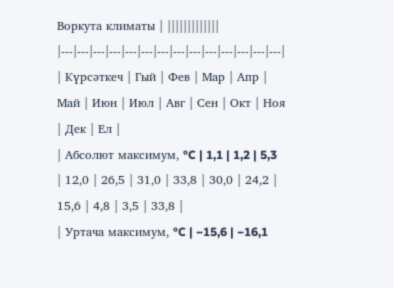Воркута климаты | |||||||||||||
|---|---|---|---|---|---|---|---|---|---|---|---|---|---|
| Күрсәткеч | Гый | Фев | Мар | Апр | Май | Июн | Июл | Авг | Сен | Окт | Ноя | Дек | Ел |
| Абсолют максимум, °C | 1,1 | 1,2 | 5,3 | 12,0 | 26,5 | 31,0 | 33,8 | 30,0 | 24,2 | 15,6 | 4,8 | 3,5 | 33,8 |
| Уртача максимум, °C | −15,6 | −16,1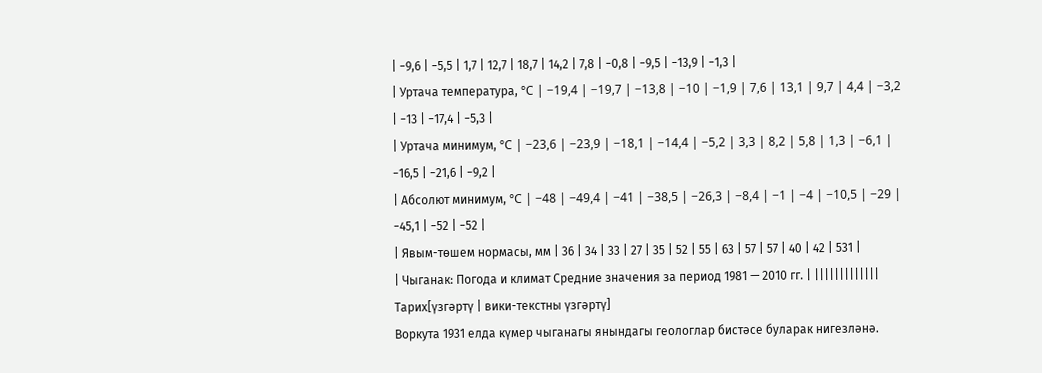| −9,6 | −5,5 | 1,7 | 12,7 | 18,7 | 14,2 | 7,8 | −0,8 | −9,5 | −13,9 | −1,3 |
| Уртача температура, °C | −19,4 | −19,7 | −13,8 | −10 | −1,9 | 7,6 | 13,1 | 9,7 | 4,4 | −3,2 | −13 | −17,4 | −5,3 |
| Уртача минимум, °C | −23,6 | −23,9 | −18,1 | −14,4 | −5,2 | 3,3 | 8,2 | 5,8 | 1,3 | −6,1 | −16,5 | −21,6 | −9,2 |
| Абсолют минимум, °C | −48 | −49,4 | −41 | −38,5 | −26,3 | −8,4 | −1 | −4 | −10,5 | −29 | −45,1 | −52 | −52 |
| Явым-төшем нормасы, мм | 36 | 34 | 33 | 27 | 35 | 52 | 55 | 63 | 57 | 57 | 40 | 42 | 531 |
| Чыганак: Погода и климат Средние значения за период 1981 — 2010 гг. | |||||||||||||
Тарих[үзгәртү | вики-текстны үзгәртү]
Воркута 1931 елда күмер чыганагы янындагы геологлар бистәсе буларак нигезләнә.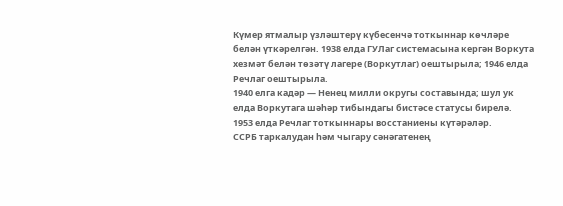Күмер ятмалыр үзләштерү күбесенчә тоткыннар көчләре белән үткәрелгән. 1938 елда ГУЛаг системасына кергән Воркута хезмәт белән төзәтү лагере (Воркутлаг) оештырыла; 1946 елда Речлаг оештырыла.
1940 елга кадәр — Ненец милли округы составында; шул ук елда Воркутага шәһәр тибындагы бистәсе статусы бирелә.
1953 елда Речлаг тоткыннары восстаниены күтәрәләр.
ССРБ таркалудан һәм чыгару сәнәгатенең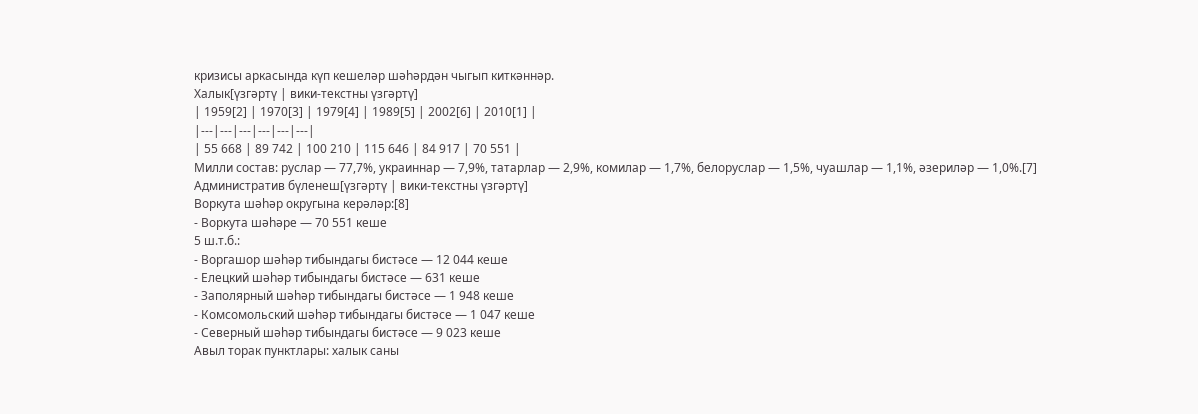кризисы аркасында күп кешеләр шәһәрдән чыгып киткәннәр.
Халык[үзгәртү | вики-текстны үзгәртү]
| 1959[2] | 1970[3] | 1979[4] | 1989[5] | 2002[6] | 2010[1] |
|---|---|---|---|---|---|
| 55 668 | 89 742 | 100 210 | 115 646 | 84 917 | 70 551 |
Милли состав: руслар — 77,7%, украиннар — 7,9%, татарлар — 2,9%, комилар — 1,7%, белоруслар — 1,5%, чуашлар — 1,1%, әзериләр — 1,0%.[7]
Административ бүленеш[үзгәртү | вики-текстны үзгәртү]
Воркута шәһәр округына керәләр:[8]
- Воркута шәһәре — 70 551 кеше
5 ш.т.б.:
- Воргашор шәһәр тибындагы бистәсе — 12 044 кеше
- Елецкий шәһәр тибындагы бистәсе — 631 кеше
- Заполярный шәһәр тибындагы бистәсе — 1 948 кеше
- Комсомольский шәһәр тибындагы бистәсе — 1 047 кеше
- Северный шәһәр тибындагы бистәсе — 9 023 кеше
Авыл торак пунктлары: халык саны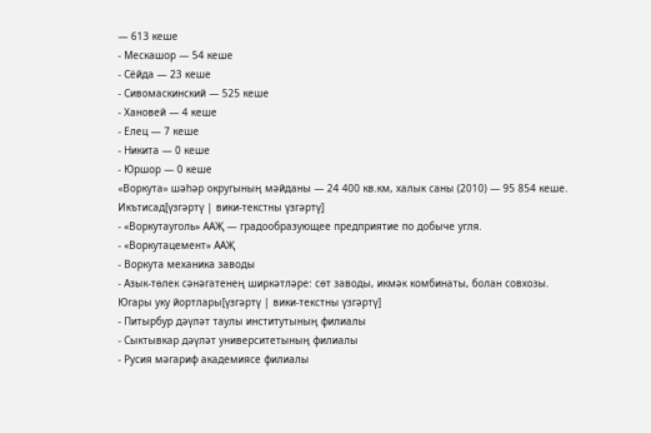— 613 кеше
- Мескашор — 54 кеше
- Сёйда — 23 кеше
- Сивомаскинский — 525 кеше
- Хановей — 4 кеше
- Елец — 7 кеше
- Никита — 0 кеше
- Юршор — 0 кеше
«Воркута» шәһәр округының мәйданы — 24 400 кв.км, халык саны (2010) — 95 854 кеше.
Икътисад[үзгәртү | вики-текстны үзгәртү]
- «Воркутауголь» ААҖ — градообразующее предприятие по добыче угля.
- «Воркутацемент» ААҖ
- Воркута механика заводы
- Азык-төлек сәнәгатенең ширкәтләре: сөт заводы, икмәк комбинаты, болан совхозы.
Югары уку йортлары[үзгәртү | вики-текстны үзгәртү]
- Питырбур дәүләт таулы институтының филиалы
- Сыктывкар дәүләт университетының филиалы
- Русия мәгариф академиясе филиалы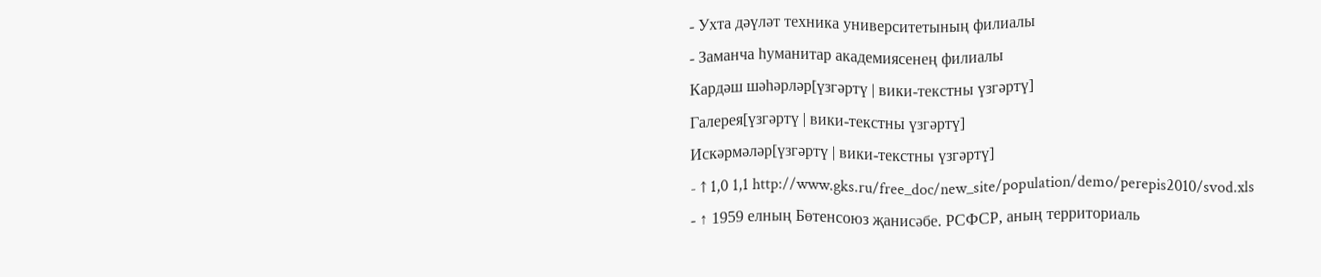- Ухта дәүләт техника университетының филиалы
- Заманча һуманитар академиясенең филиалы
Кардәш шәһәрләр[үзгәртү | вики-текстны үзгәртү]
Галерея[үзгәртү | вики-текстны үзгәртү]
Искәрмәләр[үзгәртү | вики-текстны үзгәртү]
- ↑ 1,0 1,1 http://www.gks.ru/free_doc/new_site/population/demo/perepis2010/svod.xls
- ↑ 1959 елның Бөтенсоюз җанисәбе. РСФСР, аның территориаль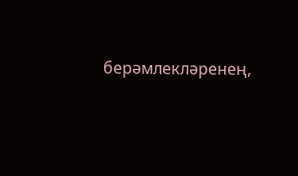берәмлекләренең,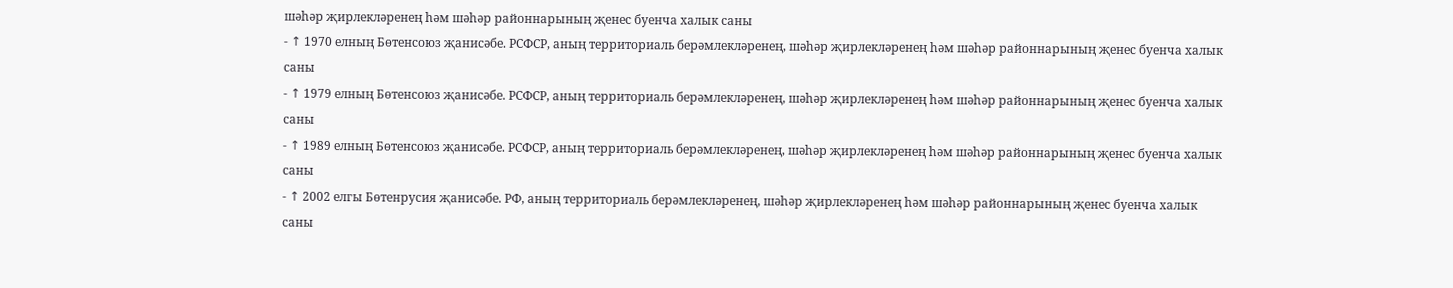шәһәр җирлекләренең һәм шәһәр районнарының җенес буенча халык саны
- ↑ 1970 елның Бөтенсоюз җанисәбе. РСФСР, аның территориаль берәмлекләренең, шәһәр җирлекләренең һәм шәһәр районнарының җенес буенча халык саны
- ↑ 1979 елның Бөтенсоюз җанисәбе. РСФСР, аның территориаль берәмлекләренең, шәһәр җирлекләренең һәм шәһәр районнарының җенес буенча халык саны
- ↑ 1989 елның Бөтенсоюз җанисәбе. РСФСР, аның территориаль берәмлекләренең, шәһәр җирлекләренең һәм шәһәр районнарының җенес буенча халык саны
- ↑ 2002 елгы Бөтенрусия җанисәбе. РФ, аның территориаль берәмлекләренең, шәһәр җирлекләренең һәм шәһәр районнарының җенес буенча халык саны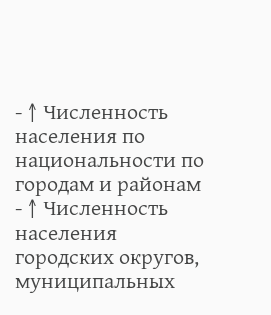- ↑ Численность населения по национальности по городам и районам
- ↑ Численность населения городских округов, муниципальных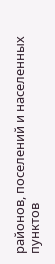районов, поселений и населенных пунктов